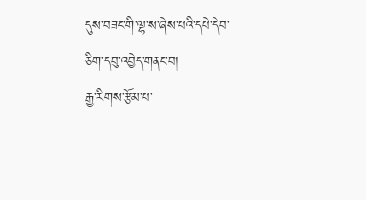དུས་བཟང་གི་ལྷ་ས་ཞེས་པའི་དཔེ་དེབ་ཅིག་དབུ་འབྱེད་གནང་བ།
རྒྱ་རིགས་རྩོམ་པ་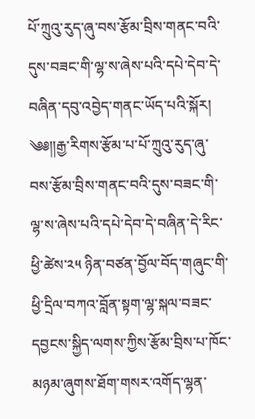པོ་ཀྲུའུ་རུད་ཞུ་བས་རྩོམ་བྲིས་གནང་བའི་དུས་བཟང་གི་ལྷ་ས་ཞེས་པའི་དཔེ་དེབ་དེ་བཞིན་དབུ་འབྱེད་གནང་ཡོད་པའི་སྐོར།
༄༅༎རྒྱ་རིགས་རྩོམ་པ་པོ་ཀྲུའུ་རུད་ཞུ་བས་རྩོམ་བྲིས་གནང་བའི་དུས་བཟང་གི་ལྷ་ས་ཞེས་པའི་དཔེ་དེབ་དེ་བཞིན་དེ་རིང་ཕྱི་ཚེས་༢༥ ཉིན་བཙན་བྱོལ་བོད་གཞུང་གི་ཕྱི་དྲིལ་བཀའ་བློན་སྟག་ལྷ་སྐལ་བཟང་དབྱངས་སྐྱིད་ལགས་ཀྱིས་རྩོམ་བྲིས་པ་ཁོང་མཉམ་ཞུགས་ཐོག་གསར་འགོད་ལྷན་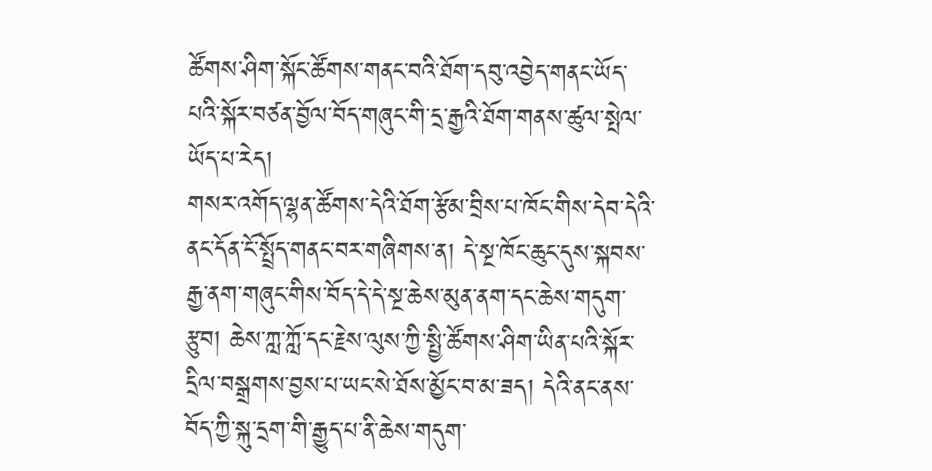ཚོགས་ཤིག་སྐོང་ཚོགས་གནང་བའི་ཐོག་དབུ་འབྱེད་གནང་ཡོད་པའི་སྐོར་བཙན་བྱོལ་བོད་གཞུང་གི་དྲ་རྒྱའི་ཐོག་གནས་ཚུལ་སྤེལ་ཡོད་པ་རེད།
གསར་འགོད་ལྷན་ཚོགས་དེའི་ཐོག་རྩོམ་བྲིས་པ་ཁོང་གིས་དེབ་དེའི་ནང་དོན་ངོ་སྤྲོད་གནང་བར་གཞིགས་ན། དེ་སྔ་ཁོང་ཆུང་དུས་སྐབས་རྒྱ་ནག་གཞུང་གིས་བོད་དེ་དེ་སྔ་ཆེས་མུན་ནག་དང་ཆེས་གདུག་རྩུབ། ཆེས་ཀླ་ཀློ་དང་རྗེས་ལུས་ཀྱི་སྤྱི་ཚོགས་ཤིག་ཡིན་པའི་སྐོར་དྲིལ་བསྒྲགས་བྱས་པ་ཡང་སེ་ཐོས་མྱོང་བ་མ་ཟད། དེའི་ནང་ནས་བོད་ཀྱི་སྐུ་དྲག་གི་རྒྱུད་པ་ནི་ཆེས་གདུག་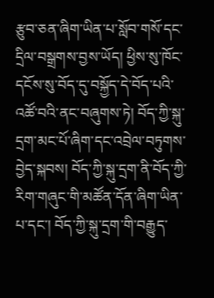རྩུབ་ཅན་ཞིག་ཡིན་པ་སློབ་གསོ་དང་དྲིལ་བསྒྲགས་བྱས་ཡོད། ཕྱིས་སུ་ཁོང་དངོས་སུ་བོད་དུ་བསྐྱོད་དེ་བོད་པའི་འཚོ་བའི་ནང་བཞུགས་ཏེ། བོད་ཀྱི་སྐུ་དྲག་མང་པོ་ཞིག་དང་འབྲེལ་བཏུགས་བྱེད་སྐབས། བོད་ཀྱི་སྐུ་དྲག་ནི་བོད་ཀྱི་རིག་གཞུང་གི་མཚོན་དོན་ཞིག་ཡིན་པ་དང་། བོད་ཀྱི་སྐུ་དྲག་གི་བརྒྱུད་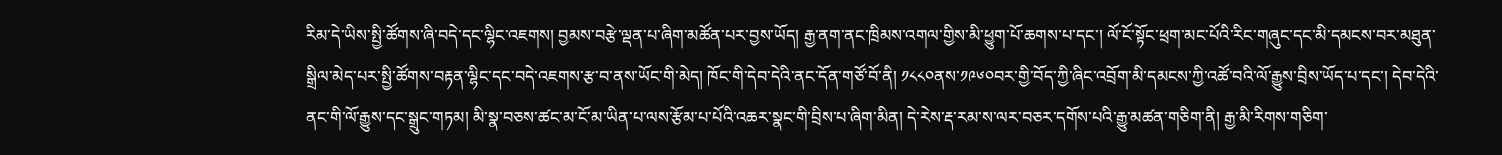རིམ་དེ་ཡིས་སྤྱི་ཚོགས་ཞི་བདེ་དང་ལྷིང་འཇགས། བྱམས་བརྩེ་ལྡན་པ་ཞིག་མཚོན་པར་བྱས་ཡོད། རྒྱ་ནག་ནང་ཁྲིམས་འགལ་གྱིས་མི་ཕྱུག་པོ་ཆགས་པ་དང་། ལོ་ངོ་སྟོང་ཕྲག་མང་པོའི་རིང་གཞུང་དང་མི་དམངས་བར་མཐུན་སྒྲིལ་མེད་པར་སྤྱི་ཚོགས་བརྟན་ལྷིང་དང་བདེ་འཇགས་རྩ་བ་ནས་ཡོང་གི་མེད། ཁོང་གི་དེབ་དེའི་ནང་དོན་གཙོ་བོ་ནི། ༡༨༨༠ནས་༡༩༦༠བར་གྱི་བོད་ཀྱི་ཞིང་འབྲོག་མི་དམངས་ཀྱི་འཚོ་བའི་ལོ་རྒྱུས་བྲིས་ཡོད་པ་དང་། དེབ་དེའི་ནང་གི་ལོ་རྒྱུས་དང་སྒྲུང་གཏམ། མི་སྣ་བཅས་ཚང་མ་ངོ་མ་ཡིན་པ་ལས་རྩོམ་པ་པོའི་འཆར་སྣང་གི་བྲིས་པ་ཞིག་མིན། དེ་རེས་རྡ་རམ་ས་ལར་བཅར་དགོས་པའི་རྒྱུ་མཚན་གཅིག་ནི། རྒྱ་མི་རིགས་གཅིག་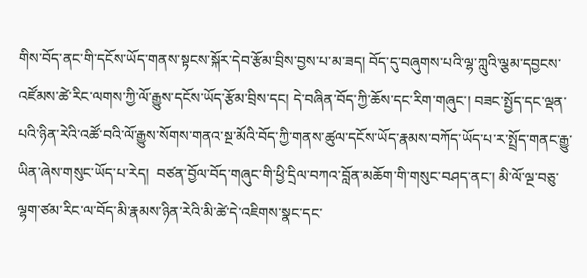གིས་བོད་ནང་གི་དངོས་ཡོད་གནས་སྟངས་སྐོར་དེབ་རྩོམ་བྲིས་བྱས་པ་མ་ཟད། བོད་དུ་བཞུགས་པའི་ལྷ་ཀླུའི་ལྕམ་དབྱངས་འཛོམས་ཚེ་རིང་ལགས་ཀྱི་ལོ་རྒྱུས་དངོས་ཡོད་རྩོམ་བྲིས་དང། དེ་བཞིན་བོད་ཀྱི་ཆོས་དང་རིག་གཞུང་། བཟང་སྤྱོད་དང་ལྡན་པའི་ཉིན་རེའི་འཚོ་བའི་ལོ་རྒྱུས་སོགས་གནའ་སྔ་མོའི་བོད་ཀྱི་གནས་ཚུལ་དངོས་ཡོད་རྣམས་བཀོད་ཡོད་པ་ར་སྤྲོད་གནང་རྒྱུ་ཡིན་ཞེས་གསུང་ཡོད་པ་རེད།  བཙན་བྱོལ་བོད་གཞུང་གི་ཕྱི་དྲིལ་བཀའ་བློན་མཆོག་གི་གསུང་བཤད་ནང་། མི་ལོ་ལྔ་བཅུ་ལྷག་ཙམ་རིང་ལ་བོད་མི་རྣམས་ཉིན་རེའི་མི་ཚེ་དེ་འཇིགས་སྣང་དང་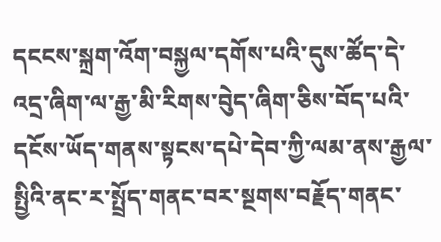དངངས་སྐྲག་འོག་བསྐྱལ་དགོས་པའི་དུས་ཚོད་དེ་འདྲ་ཞིག་ལ་རྒྱ་མི་རིགས་བེུད་ཞིག་ཅིས་བོད་པའི་དངོས་ཡོད་གནས་སྟངས་དཔེ་དེབ་ཀྱི་ལམ་ནས་རྒྱལ་སྤྱིའི་ནང་ར་སྤྲོད་གནང་བར་སྔགས་བརྗོད་གནང་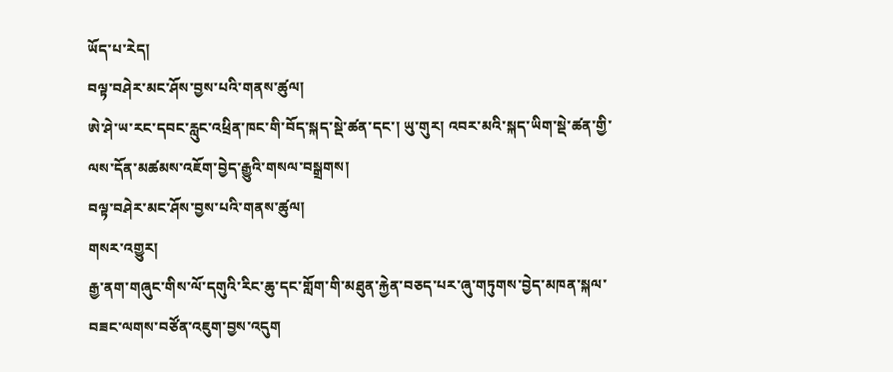ཡོད་པ་རེད།
བལྟ་བཤེར་མང་ཤོས་བྱས་པའི་གནས་ཚུལ།
ཨེ་ཤེ་ཡ་རང་དབང་རླུང་འཕྲིན་ཁང་གི་བོད་སྐད་སྡེ་ཚན་དང་། ཡུ་གུར། འབར་མའི་སྐད་ཡིག་སྡེ་ཚན་གྱི་ལས་དོན་མཚམས་འཇོག་བྱེད་རྒྱུའི་གསལ་བསྒྲགས།
བལྟ་བཤེར་མང་ཤོས་བྱས་པའི་གནས་ཚུལ།
གསར་འགྱུར།
རྒྱ་ནག་གཞུང་གིས་ལོ་དགུའི་རིང་ཆུ་དང་གློག་གི་མཐུན་རྐྱེན་བཅད་པར་ཞུ་གཏུགས་བྱེད་མཁན་སྐལ་བཟང་ལགས་བཙོན་འཇུག་བྱས་འདུག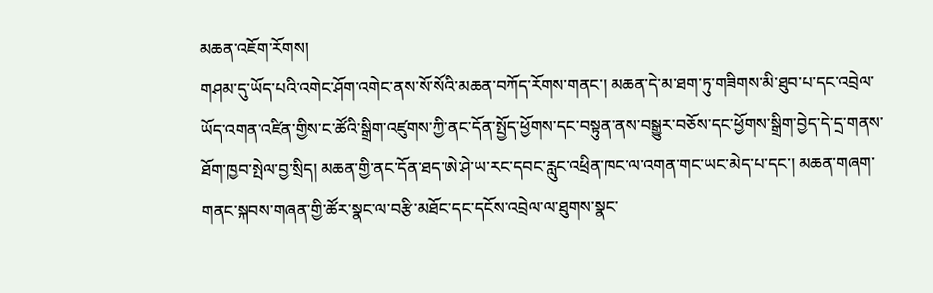མཆན་འཇོག་རོགས།
གཤམ་དུ་ཡོད་པའི་འགེང་ཤོག་འགེང་ནས་སོ་སོའི་མཆན་བཀོད་རོགས་གནང་། མཆན་དེ་མ་ཐག་ཏུ་གཟིགས་མི་ཐུབ་པ་དང་འབྲེལ་ཡོད་འགན་འཛིན་གྱིས་ང་ཚོའི་སྒྲིག་འཛུགས་ཀྱི་ནང་དོན་སྤྱོད་ཕྱོགས་དང་བསྟུན་ནས་བསྒྱུར་བཅོས་དང་ཕྱོགས་སྒྲིག་བྱེད་དེ་དྲ་གནས་ཐོག་ཁྱབ་སྤེལ་བྱ་སྲིད། མཆན་གྱི་ནང་དོན་ཐད་ཨེ་ཤེ་ཡ་རང་དབང་རླུང་འཕྲིན་ཁང་ལ་འགན་གང་ཡང་མེད་པ་དང་། མཆན་གཞག་གནང་སྐབས་གཞན་གྱི་ཚོར་སྣང་ལ་བརྩི་མཐོང་དང་དངོས་འབྲེལ་ལ་ཐུགས་སྣང་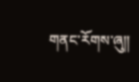གནང་རོགས་ཞུ༎